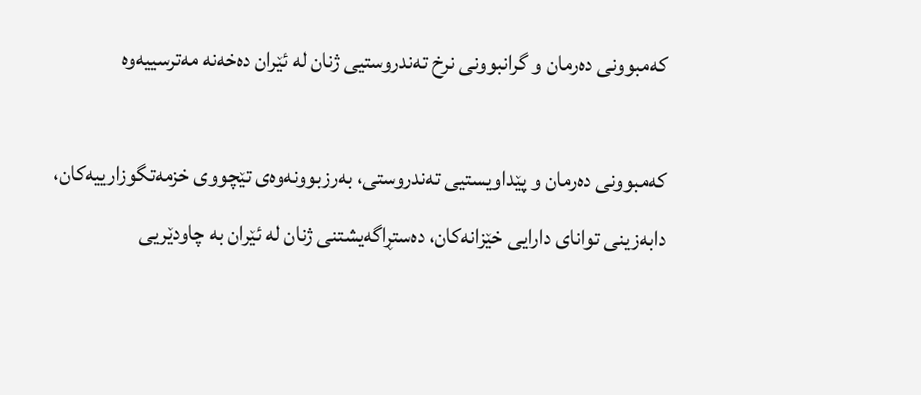کەمبوونی دەرمان و گرانبوونی نرخ تەندروستیی ژنان لە ئێران دەخەنە مەترسییەوە

کەمبوونی دەرمان و پێداویستیی تەندروستی، بەرزبوونەوەی تێچووی خزمەتگوزارییەکان، دابەزینی توانای دارایی خێزانەکان، دەستڕاگەیشتنی ژنان لە ئێران بە چاودێریی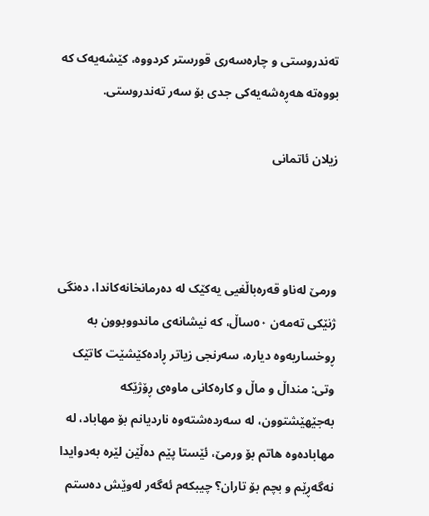تەندروستی و چارەسەری قورستر کردووە، کێشەیەک کە بووەتە هەڕەشەیەکی جدی بۆ سەر تەندروستی.

زیلان ئاتمانی



ورمێ لەناو قەرەباڵغیی یەکێک لە دەرمانخانەکاندا، دەنگی ژنێکی تەمەن ٥٠ساڵ، کە نیشانەی ماندووبوون بە ڕوخساریەوە دیارە، سەرنجی زیاتر ڕادەکێشێت کاتێک وتی: منداڵ و ماڵ و کارەکانی ماوەی ڕۆژێکە بەجێهێشتوون، لە سەردەشتەوە ناردیانم بۆ مهاباد، لە مهابادەوە هاتم بۆ ورمێ، ئێستا پێم دەڵێن لێرە بەدوایدا نەگەڕێم و بچم بۆ تاران؟ چیبکەم ئەگەر لەوێش دەستم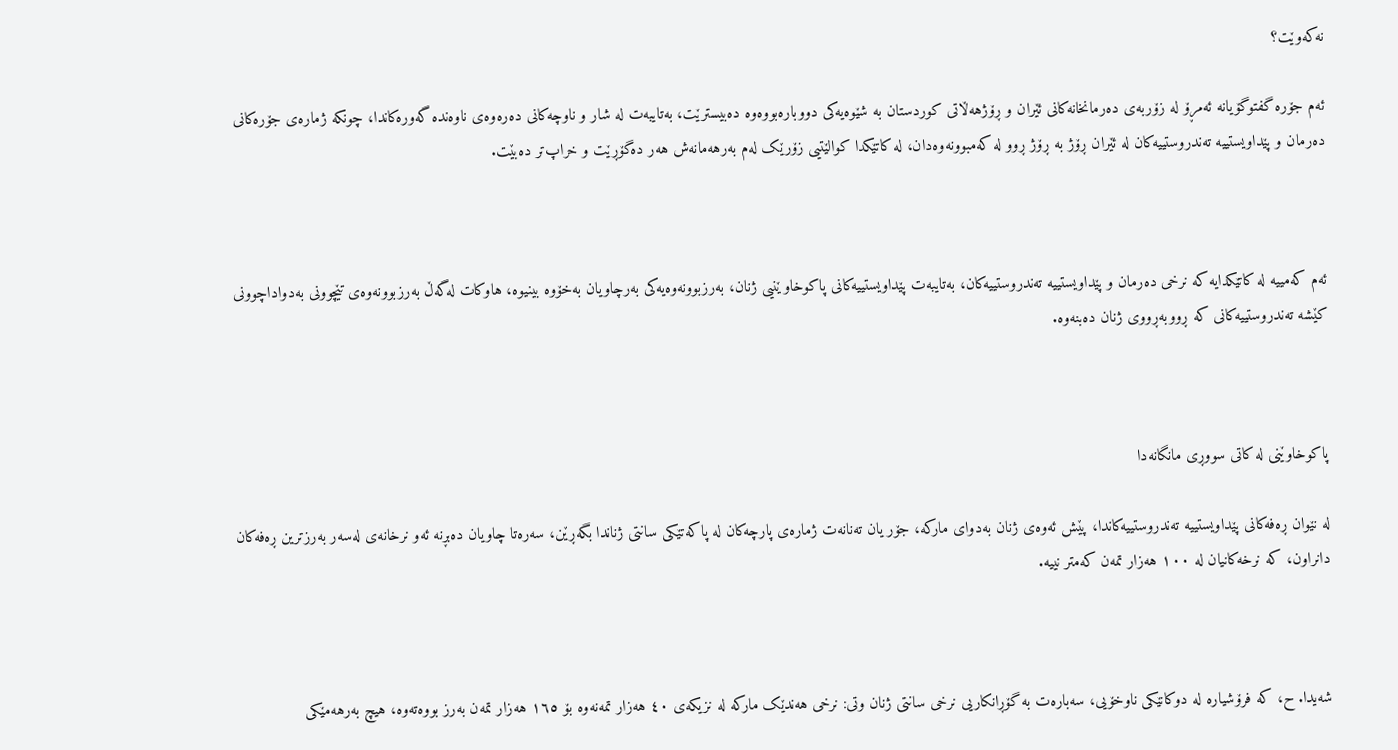نەکەوێت؟

ئەم جۆرە گفتوگۆیانە ئەمڕۆ لە زۆربەی دەرمانخانەکانی ئێران و ڕۆژهەڵاتی کوردستان بە شێوەیەکی دووبارەبووەوە دەبیسترێت، بەتایبەت لە شار و ناوچەکانی دەرەوەی ناوەندە گەورەکاندا، چونکە ژمارەی جۆرەکانی دەرمان و پێداویستییە تەندروستییەکان لە ئێران ڕۆژ بە ڕۆژ ڕوو لە کەمبوونەوەدان، لە کاتێکدا کوالێتیی زۆرێک لەم بەرهەمانەش هەر دەگۆڕێت و خراپ‌تر دەبێت.



ئەم کەمییە لە کاتێکدایە کە نرخی دەرمان و پێداویستییە تەندروستییەکان، بەتایبەت پێداویستییەکانی پاکوخاوێنیی ژنان، بەرزبوونەوەیەکی بەرچاویان بەخۆوە بینیوە، هاوکات لەگەڵ بەرزبوونەوەی تێچوونی بەدواداچوونی کێشە تەندروستییەکانی کە ڕووبەڕووی ژنان دەبنەوە.



پاکوخاوێنی لە کاتی سووڕی مانگانەدا

لە نێوان ڕەفەکانی پێداویستییە تەندروستییەکاندا، پێش ئەوەی ژنان بەدوای مارکە، جۆر یان تەنانەت ژمارەی پارچەکان لە پاکەتێکی سانتی ژناندا بگەڕێن، سەرەتا چاویان دەبڕنە ئەو نرخانەی لەسەر بەرزترین ڕەفەکان دانراون، کە نرخەکانیان لە ١٠٠ هەزار تمەن کەمتر نییە.



شەیدا. ح، کە فرۆشیارە لە دوکانێکی ناوخۆیی، سەبارەت بە گۆڕانکاریی نرخی سانتی ژنان وتی: نرخی هەندێک مارکە لە نزیکەی ٤٠ هەزار تمەنەوە بۆ ١٦٥ هەزار تمەن بەرز بووەتەوە، هیچ بەرهەمێکی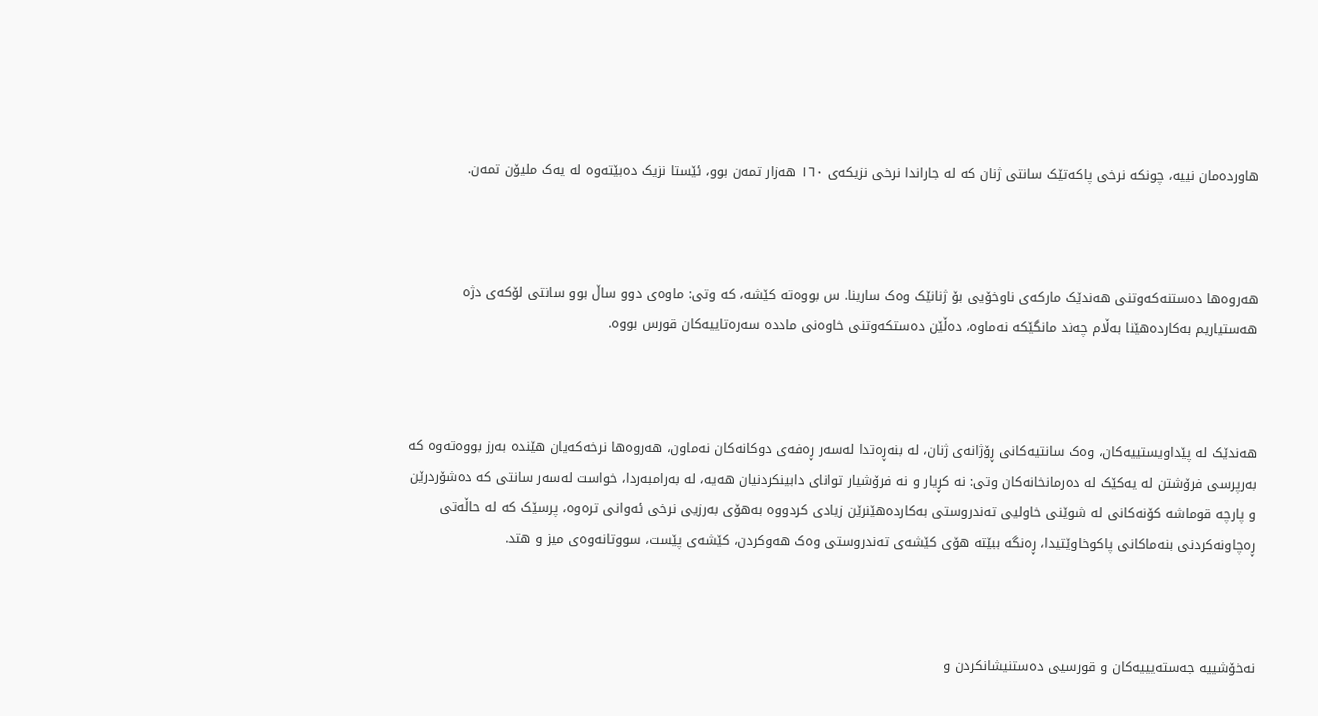هاوردەمان نییە، چونكە نرخی پاکەتێک سانتی ژنان کە لە جاراندا نرخی نزیکەی ١٦٠ هەزار تمەن بوو، ئێستا نزیک دەبێتەوە لە یەک ملیۆن تمەن.



هەروەها دەستنەکەوتنی هەندێک مارکەی ناوخۆیی بۆ ژنانێک وەک سارینا. س بووەتە کێشە، کە وتی: ماوەی دوو ساڵ بوو سانتی لۆکەی دژە هەستیاریم بەکاردەهێنا بەڵام چەند مانگێکە نەماوە، دەڵێن دەستکەوتنی خاوەنی ماددە سەرەتاییەکان قورس بووە.



هەندێک لە پێداویستییەکان، وەک سانتیەکانی ڕۆژانەی ژنان، لە بنەڕەتدا لەسەر ڕەفەی دوکانەکان نەماون، هەروەها نرخەکەیان هێندە بەرز بووەتەوە کە بەرپرسی فرۆشتن لە یەکێک لە دەرمانخانەکان وتی: نە کڕیار و نە فرۆشیار توانای دابینکردنیان هەیە، لە بەرامبەردا، خواست لەسەر سانتی کە دەشۆردرێن و پارچە قوماشە کۆنەکانی لە شوێنی خاولیی تەندروستی بەکاردەهێنرێن زیادی کردووە بەهۆی بەرزیی نرخی ئەوانی ترەوە، پرسێک کە لە حاڵەتی ڕەچاونەکردنی بنەماکانی پاکوخاوێتیدا، ڕەنگە ببێتە هۆی کێشەی تەندروستی وەک هەوکردن، کێشەی پێست، سووتانەوەی میز و هتد.



نەخۆشییە جەستەیییەکان و قورسیی دەستنیشانکردن و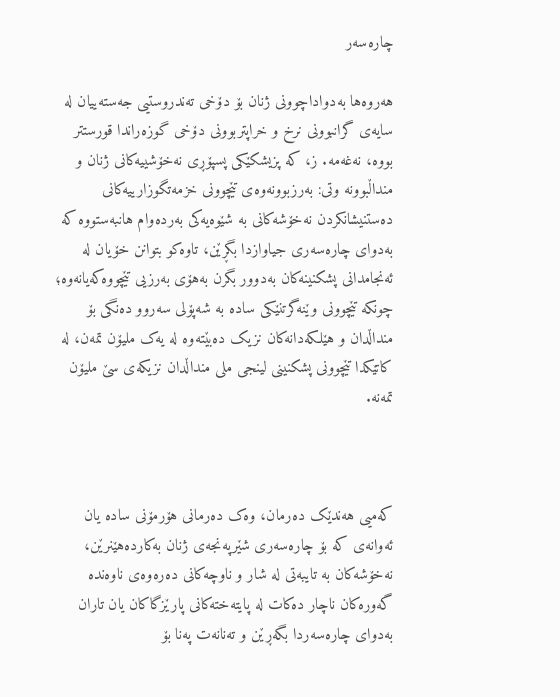چارەسەر

هەروەها بەدواداچوونی ژنان بۆ دۆخی تەندروستیی جەستەییان لە سایەی گرانبوونی نرخ و خراپتربوونی دۆخی گوزەراندا قورستتر بووە، نەغەمە. ز، کە پزیشکێکی پسپۆڕی نەخۆشییەکانی ژنان و منداڵبوونە وتی: بەرزبوونەوەی تێچوونی خزمەتگوزارییەکانی دەستنیشانکردن نەخۆشەکانی بە شێوەیەکی بەردەوام هانبەستووە کە بەدوای چارەسەری جیاوازدا بگڕێن، تاوەکو بتوانن خۆیان لە ئەنجامدانی پشکنینەکان بەدوور بگرن بەهۆی بەرزیی تێچووەکەیانەوە؛ چونکە تێچوونی وێنەگرتنێکی سادە بە شەپۆلی سەروو دەنگی بۆ منداڵدان و هێلکەدانەکان نزیک دەبێتەوە لە یەک ملیۆن تمەن، لە کاتێکدا تێچوونی پشکنینی لینجی ملی منداڵدان نزیکەی سێ ملیۆن تمەنە.



کەمیی هەندێک دەرمان، وەک دەرمانی هۆرمۆنی سادە یان ئەوانەی کە بۆ چارەسەری شێرپەنجەی ژنان بەکاردەهێنرێن، نەخۆشەکان بە تایبەتی لە شار و ناوچەکانی دەرەوەی ناوەندە گەورەکان ناچار دەکات لە پایتەختەکانی پارێزگاکان یان تاران بەدوای چارەسەردا بگەڕێن و تەنانەت پەنا بۆ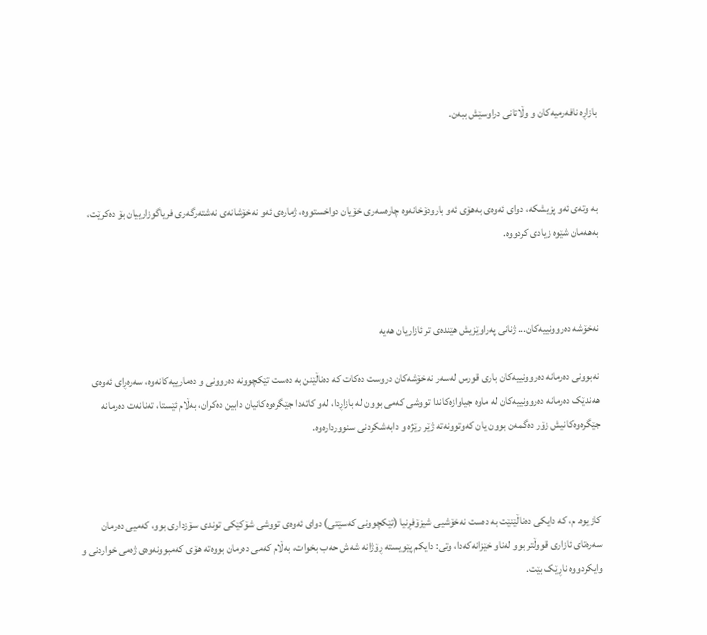بازاڕە نافەرمیەکان و وڵاتانی دراوسێش ببەن.



بە وتەی ئەو پزیشکە، دوای ئەوەی بەهۆی ئەو بارودۆخانەوە چارەسەری خۆیان دواخستووە، ژمارەی ئەو نەخۆشانەی نەشتەرگەری فریاگوزارییان بۆ دەکرێت، بەهەمان شێوە زیادی کردووە.



نەخۆشە دەروونییەکان... ژنانی پەراوێزیش هێندەی تر ئازاریان هەیە

نەبوونی دەرمانە دەروونییەکان باری قورس لەسەر نەخۆشەکان دروست دەکات کە دەناڵێنن بە دەست تێکچوونە دەروونی و دەمارییەکانەوە، سەرەڕای ئەوەی هەندێک دەرمانە دەروونییەکان لە ماوە جیاوازەکاندا تووشی کەمی بوون لە بازاڕدا، لەو کاتەدا جێگرەوەکانیان دابین دەکران، بەڵام ئێستا، تەنانەت دەرمانە جێگرەوەکانیش زۆر دەگمەن بوون یان کەوتوونەتە ژێر رێژە و دابەشکردنی سنووردارەوە.



کازیوە. م، کە دایکی دەناڵێنێت بە دەست نەخۆشیی شیزۆفڕنیا (تێکچوونی کەسێتی) دوای ئەوەی تووشی شۆکێکی توندی سۆزداری بوو، کەمیی دەرمان سەرەتای ئازاری قووڵتر بوو لەناو خێزانەکەدا، وتی: دایکم پێویستە ڕۆژانە شەش حەب بخوات، بەڵام کەمی دەرمان بووەتە هۆی کەمبوونەوەی ژەمی خواردنی و وایکردووە ناڕێک بێت.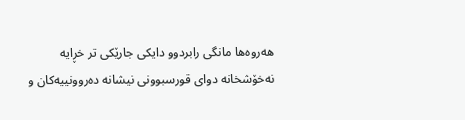هەروەها مانگی رابردوو دایکی جارێکی تر خڕایە نەخۆشخانە دوای قورسبوونی نیشانە دەروونییەکان و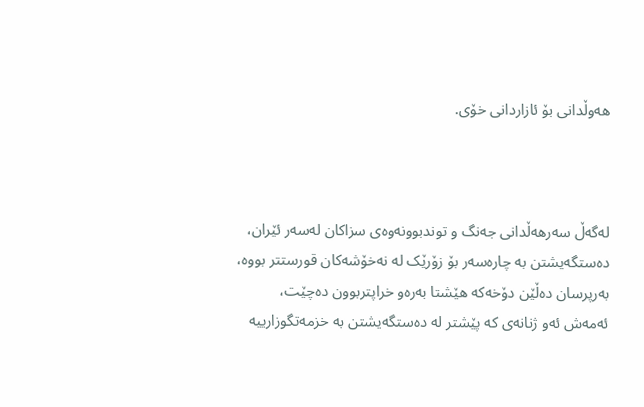هەوڵدانی بۆ ئازاردانی خۆی.



لەگەڵ سەرهەڵدانی جەنگ و توندبوونەوەی سزاکان لەسەر ئێران، دەستگەیشتن بە چارەسەر بۆ زۆرێک لە نەخۆشەکان قورستتر بووە، بەرپرسان دەڵێن دۆخەکە هێشتا بەرەو خراپتربوون دەچێت، ئەمەش ئەو ژنانەی کە پێشتر لە دەستگەیشتن بە خزمەتگوزارییە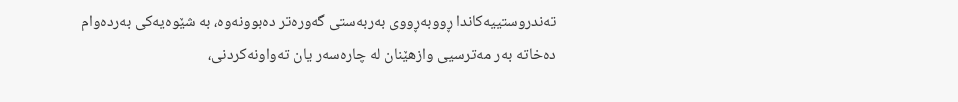تەندروستییەکاندا ڕووبەڕووی بەربەستی گەورەتر دەبوونەوە، بە شێوەیەکی بەردەوام دەخاتە بەر مەترسیی وازهێنان لە چارەسەر یان تەواونەکردنی،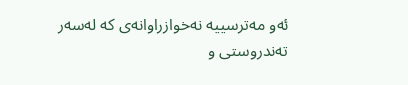ئەو مەترسییە نەخوازراوانەی کە لەسەر تەندروستی و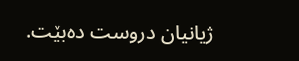ژیانیان دروست دەبێت.